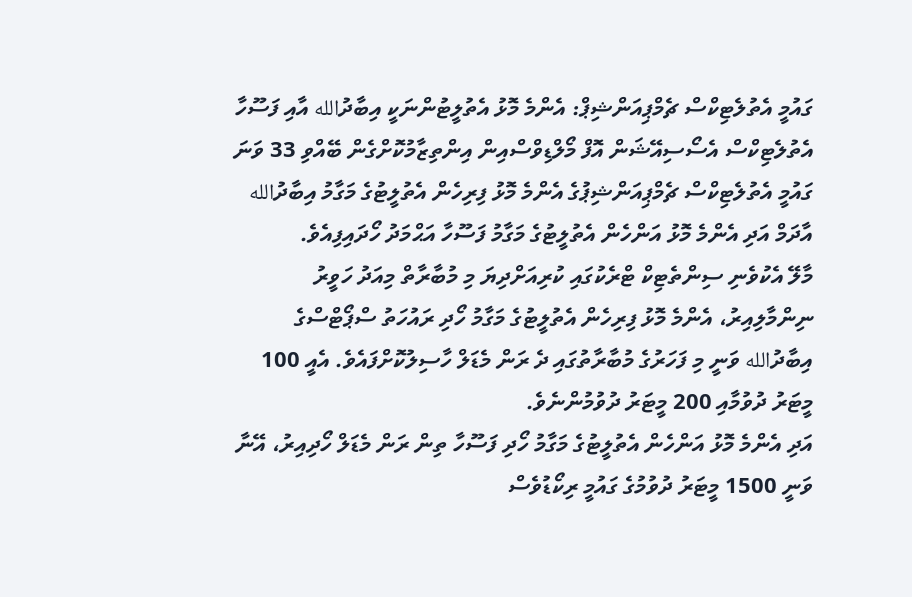ގައުމީ އެތުލެޓިކްސް ޗެމްޕިއަންޝިޕް: އެންމެ މޮޅު އެތުލީޓުންނަކީ އިބާދުالله އާއި ފަސޫހާ
އެތުލެޓިކްސް އެސޯސިއޭޝަން އޮފް މޯލްޑިވްސްއިން އިންތިޒާމުކޮށްގެން ބޭއްވި 33 ވަނަ ގައުމީ އެތުލެޓިކްސް ޗެމްޕިއަންޝިޕުގެ އެންމެ މޮޅު ފިރިހެން އެތުލީޓުގެ މަގާމު އިބާދުالله އާދަމް އަދި އެންމެ މޮޅު އަންހެން އެތުލީޓުގެ މަގާމު ފަސޫހާ އަޙްމަދު ހޯދައިފިއެވެ.
މާލޭ އެކުވެނި ސިންތެޓިކް ޓްރެކުގައި ކުރިއަށްދިޔަ މި މުބާރާތް މިއަދު ހަވީރު ނިންމާލިއިރު، އެންމެ މޮޅު ފިރިހެން އެތުލީޓުގެ މަގާމު ހޯދި ރައުހަތު ސްޕޯޓްސްގެ އިބާދުالله ވަނީ މި ފަހަރުގެ މުބާރާތުގައި ދެ ރަން މެޑަލް ހާސިލުކޮށްފައެވެ. އެއީ 100 މީޓަރު ދުވުމާއި 200 މީޓަރު ދުވުމުންނެވެ.
އަދި އެންމެ މޮޅު އަންހެން އެތުލީޓުގެ މަގާމު ހޯދި ފަސޫހާ ތިން ރަން މެޑަލް ހޯދިއިރު، އޭނާ ވަނީ 1500 މީޓަރު ދުވުމުގެ ގައުމީ ރިކޯޑުވެސް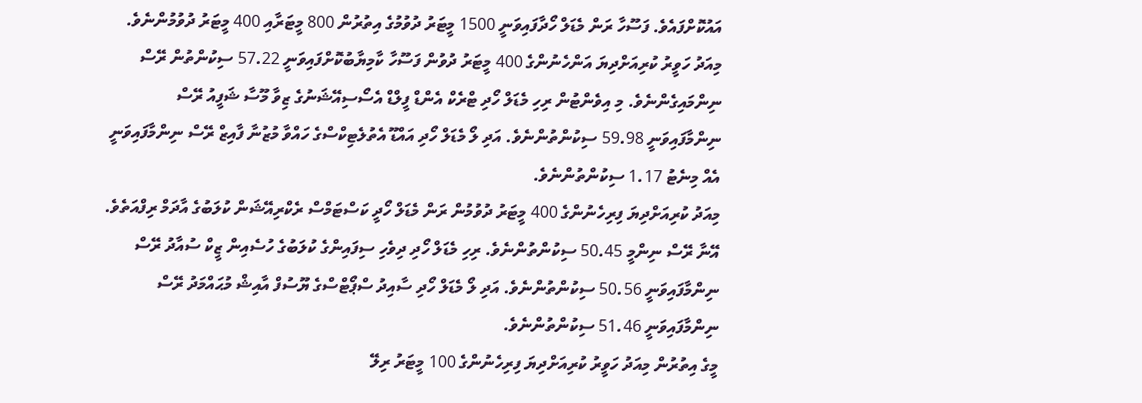އައުކޮށްފައެވެ. ފަސޫހާ ރަން މެޑަލް ހޯދާފައިވަނީ 1500 މީޓަރު ދުވުމުގެ އިތުރުން 800 މީޓަރާއި 400 މީޓަރު ދުވުމުންނެވެ.
މިއަދު ހަވީރު ކުރިއަށްދިޔަ އަންހެނުންގެ 400 މީޓަރު ދުވުން ފަސޫހާ ކާމިޔާބުކޮށްފައިވަނީ 57.22 ސިކުންތުން ރޭސް ނިންމައިގެންނެވެ. މި އިވެންޓުން ރިހި މެޑަލް ހޯދި ޓްރެކް އެންޑް ފީލްޑް އެސޯސިއޭޝަނުގެ ޒިވާ މޫސާ ޝަފީއު ރޭސް ނިންމާފައިވަނީ 59.98 ސިކުންތުންނެވެ. އަދި ލޯ މެޑަލް ހޯދި އައްޑޫ އެތުލެޓިކްސްގެ ހައްވާ މުޒުނާ ފާއިޒް ރޭސް ނިންމާފައިވަނީ އެއް މިނެޓު 1.17 ސިކުންތުންނެވެ.
މިއަދު ކުރިއަށްދިޔަ ފިރިހެނުންގެ 400 މީޓަރު ދުވުމުން ރަން މެޑަލް ހޯދީ ކަސްޓަމްސް ރެކްރިއޭޝަން ކުލަބުގެ އާދަމް ރިފްއަތެވެ. އޭނާ ރޭސް ނިންމީ 50.45 ސިކުންތުންނެވެ. ރިހި މެޑަލް ހޯދި ދިވެހި ސިފައިންގެ ކުލަބުގެ ހުސެއިން ޒީކް ސުއާދު ރޭސް ނިންމާފައިވަނީ 50.56 ސިކުންތުންނެވެ. އަދި ލޯ މެޑަލް ހޯދި ސާއިދު ސްޕޯޓްސްގެ ޔޫސުފް އާއިޝް މުޙައްމަދު ރޭސް ނިންމާފައިވަނީ 51.46 ސިކުންތުންނެވެ.
މީގެ އިތުރުން މިއަދު ހަވީރު ކުރިއަށްދިޔަ ފިރިހެނުންގެ 100 މީޓަރު ރިލޭ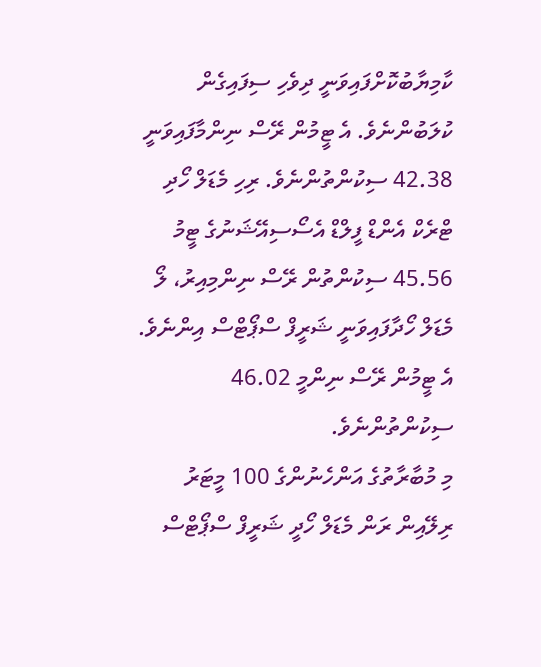ކާމިޔާބުކޮށްފައިވަނީ ދިވެހި ސިފައިގެން ކުލަބުންނެވެ. އެ ޓީމުން ރޭސް ނިންމާފައިވަނީ 42.38 ސިކުންތުންނެވެ. ރިހި މެޑަލް ހޯދި ޓްރެކް އެންޑް ފީލްޑް އެސޯސިއޭޝަނުގެ ޓީމު 45.56 ސިކުންތުން ރޭސް ނިންމިއިރު، ލޯ މެޑަލް ހޯދާފައިވަނީ ޝަރީފް ސްޕޯޓްސް އިންނެވެ. އެ ޓީމުން ރޭސް ނިންމީ 46.02 ސިކުންތުންނެވެ.
މި މުބާރާތުގެ އަންހެނުންގެ 100 މީޓަރު ރިލޭއިން ރަން މެޑަލް ހޯދީ ޝަރީފް ސްޕޯޓްސް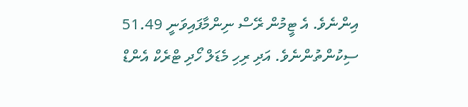އިންނެވެ. އެ ޓީމުން ރޭސް ނިންމާފައިވަނީ 51.49 ސިކުންތުންނެވެ. އަދި ރިހި މެޑަލް ހޯދި ޓްރެކް އެންޑް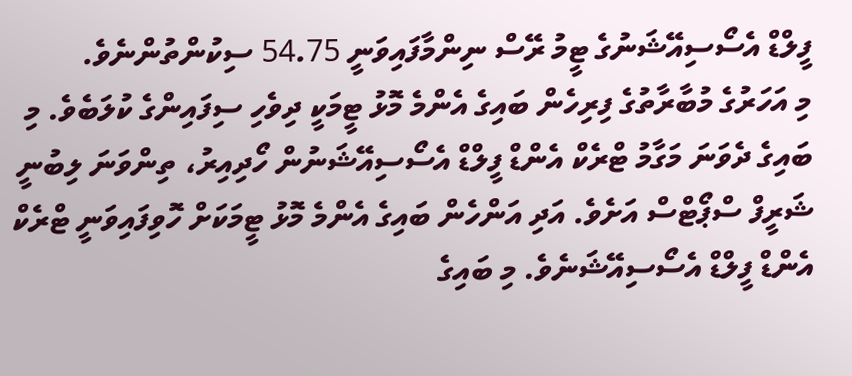ފީލްޑް އެސޯސިއޭޝަނުގެ ޓީމު ރޭސް ނިންމާފައިވަނީ 54.75 ސިކުންތުންނެވެ.
މި އަހަރުގެ މުބާރާތުގެ ފިރިހެން ބައިގެ އެންމެ މޮޅު ޓީމަކީ ދިވެހި ސިފައިންގެ ކުލަބެވެ. މި ބައިގެ ދެވަނަ މަގާމު ޓްރެކް އެންޑް ފީލްޑް އެސޯސިއޭޝަނުން ހޯދިއިރު، ތިންވަނަ ލިބުނީ ޝަރީފް ސްޕޯޓްސް އަށެވެ. އަދި އަންހެން ބައިގެ އެންމެ މޮޅު ޓީމަކަށް ހޮވިފައިވަނީ ޓްރެކް އެންޑް ފީލްޑް އެސޯސިއޭޝަނެވެ. މި ބައިގެ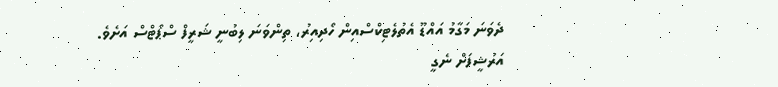ދެވަނަ މަގާމު އައްޑޫ އެތުލެޓިކްސްއިން ހޯދިއިރު، ތިންވަނަ ލިބުނީ ޝަރީފް ސްޕޯޓްސް އަށެވެ.
އަރުޝީފަށް ނެގީ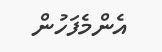އެންމެފަހުން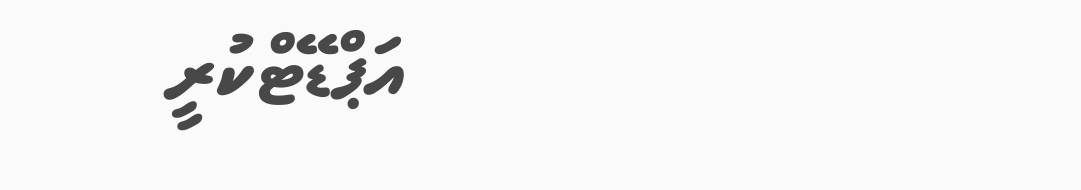އަޕްޑޭޓްކުރީ